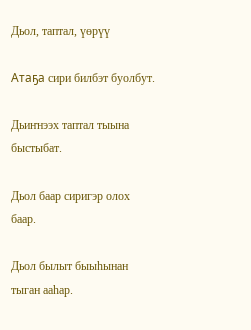Дьол, таптал, үөрүү

Атаҕа сири билбэт буолбут.

Дьиҥнээх таптал тыына быстыбат.

Дьол баар сиригэр олох баар.

Дьол былыт быыһынан тыган ааһар.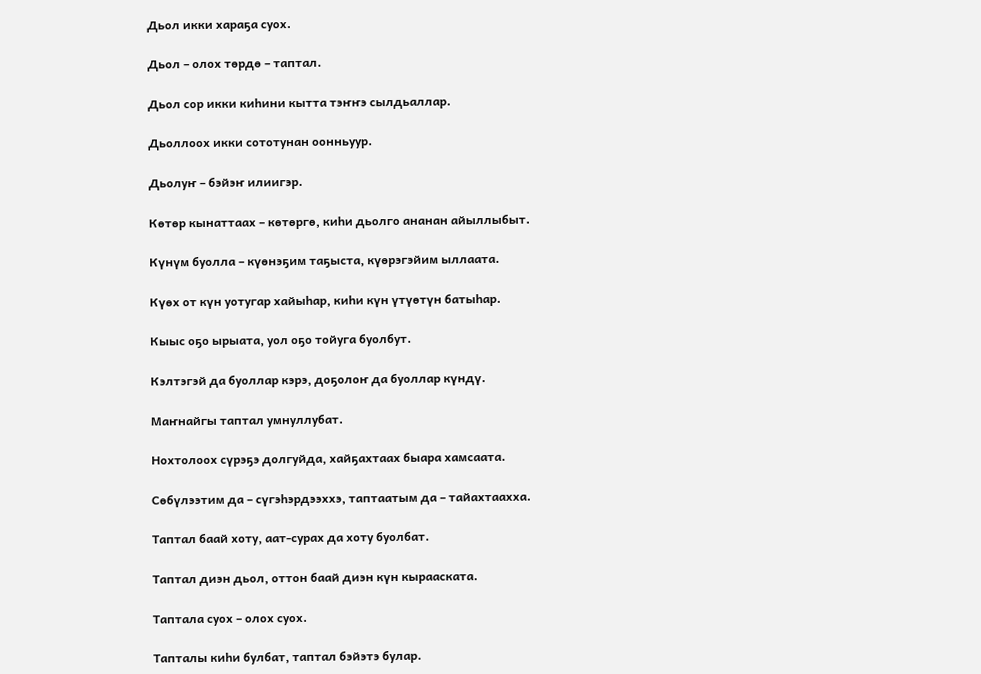Дьол икки хараҕа суох.

Дьол – олох төрдө – таптал.

Дьол сор икки киһини кытта тэҥҥэ сылдьаллар.

Дьоллоох икки сототунан оонньуур.

Дьолуҥ – бэйэҥ илиигэр.

Көтөр кынаттаах – көтөргө, киһи дьолго ананан айыллыбыт.

Күнүм буолла – күөнэҕим таҕыста, күөрэгэйим ыллаата.

Күөх от күн уотугар хайыһар, киһи күн үтүөтүн батыһар.

Кыыс оҕо ырыата, уол оҕо тойуга буолбут.

Кэлтэгэй да буоллар кэрэ, доҕолоҥ да буоллар күндү.

Маҥнайгы таптал умнуллубат.

Нохтолоох сүрэҕэ долгуйда, хайҕахтаах быара хамсаата.

Сөбүлээтим да – сүгэһэрдээххэ, таптаатым да – тайахтаахха.

Таптал баай хоту, аат-сурах да хоту буолбат.

Таптал диэн дьол, оттон баай диэн күн кырааската.

Таптала суох – олох суох.

Тапталы киһи булбат, таптал бэйэтэ булар.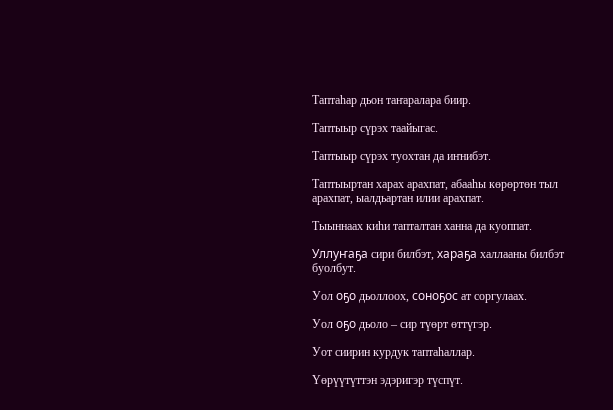Таптаһар дьон таҥаралара биир.

Таптыыр сүрэх таайыгас.

Таптыыр сүрэх туохтан да иҥнибэт.

Таптыыртан харах арахпат, абааһы көрөртөн тыл арахпат, ыалдьартан илии арахпат.

Тыыннаах киһи тапталтан ханна да куоппат.

Уллуҥаҕа сири билбэт, хараҕа халлааны билбэт буолбут.

Уол оҕо дьоллоох, соноҕос ат соргулаах.

Уол оҕо дьоло – сир түөрт өттүгэр.

Уот сиирин курдук таптаһаллар.

Үөрүүтүттэн эдэригэр түспүт.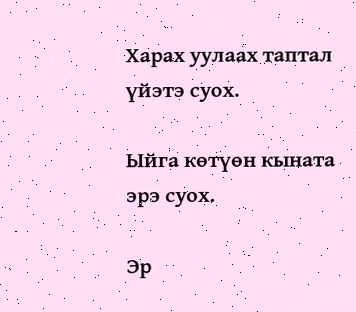Харах уулаах таптал үйэтэ суох.

Ыйга көтүөн кыната эрэ суох.

Эр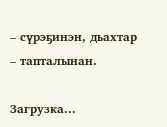– сүрэҕинэн, дьахтар – тапталынан.

Загрузка...